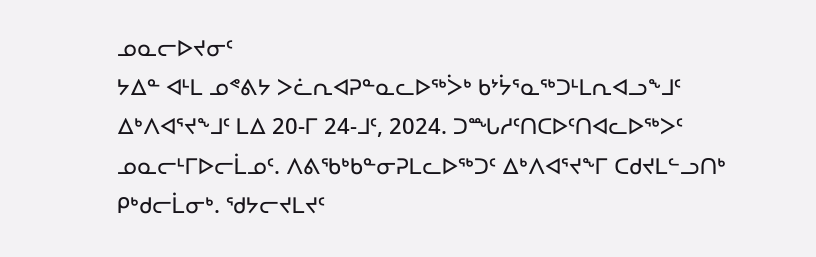ᓄᓇᓕᐅᔪᓂᑦ
ᔭᐃᓐ ᐊᒻᒪ ᓄᕝᕕᔭ ᐳᓛᕆᐊᕈᓐᓇᓚᐅᖅᐴᒃ ᑲᔾᔮᕐᓇᖅᑐᒻᒪᕆᐊᓗᖕᒧᑦ ᐃᒃᐱᐊᕐᔪᖕᒧᑦ ᒪᐃ 20-ᒥ 24-ᒧᑦ, 2024. ᑐᙵᓱᑦᑎᑕᐅᑦᑎᐊᓚᐅᖅᐳᑦ ᓄᓇᓕᒻᒥᐅᓕᒫᓄᑦ. ᐱᕕᖃᒃᑲᓐᓂᕈᒪᓚᐅᖅᑐᑦ ᐃᒃᐱᐊᕐᔪᖕᒥ ᑕᑯᔪᒪᓪᓗᑎᒃ ᑭᒃᑯᓕᒫᓂᒃ. ᖁᔭᓕᔪᒪᔪᑦ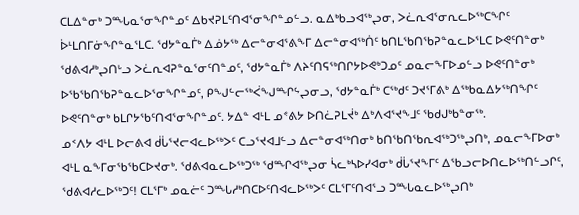ᑕᒪᐃᓐᓂᒃ ᑐᙵᓇᕐᓂᖏᓐᓄᑦ ᐃᑲᔪᕈᒪᑦᑎᐊᕐᓂᖏᓐᓄᓪᓗ. ᓇᐃᒃᑲᓗᐊᖅᖢᓂ, ᐳᓛᕆᐊᕐᓂᕆᓚᐅᖅᑕᖏᑦ ᐆᒻᒪᑎᒥᓃᖏᓐᓇᕐᒪᑕ. ᖁᔭᓐᓇᒦᒃ ᐃᓅᔭᖅ ᐃᓕᓐᓂᐊᕐᕕᖕᒥ ᐃᓕᓐᓂᐊᖅᑏᑦ ᑲᑎᒪᖃᑎᖃᕈᓐᓇᓚᐅᕐᒪᑕ ᐅᕙᑦᑎᓐᓂᒃ ᖁᕕᐊᓱᒃᖢᑎᒡᓗ ᐳᓛᕆᐊᕈᓐᓇᕐᓂᑦᑎᓐᓄᑦ, ᖁᔭᓐᓇᒦᒃ ᐱᔨᑦᑎᕋᖅᑎᒋᔭᐅᕙᒃᑐᓄᑦ ᓄᓇᓕᖕᒥᐅᓄᓪᓗ ᐅᕙᑦᑎᓐᓂᒃ ᐅᖃᖃᑎᖃᕈᓐᓇᓚᐅᕐᓂᖏᓐᓄᑦ, ᑭᖑᓪᓕᖅᐹᖑᙱᖦᖢᓂᓗ, ᖁᔭᓐᓇᒦᒃ ᑕᖅᑯᑦ ᑐᔪᕐᒥᕕᒃ ᐃᖅᑲᓇᐃᔭᖅᑎᖏᑦ ᐅᕙᑦᑎᓐᓂᒃ ᑲᒪᒋᔭᖃᑦᑎᐊᕐᓂᖏᓐᓄᑦ. ᔭᐃᓐ ᐊᒻᒪ ᓄᕝᕕᔭ ᐅᑎᓛᕈᒪᔫᒃ ᐃᒃᐱᐊᕐᔪᖕᒧᑦ ᖃᑯᒍᒃᑲᓐᓂᖅ.
ᓄᑉᐱᔭ ᐊᒻᒪ ᐅᓕᕕᐊ ᑰᒑᕐᔪᓕᐊᓚᐅᖅᐳᑦ ᑕᓗᕐᔪᐊᒧᓪᓗ ᐃᓕᓐᓂᐊᖅᑎᓂᒃ ᑲᑎᖃᑎᖃᕆᐊᖅᑐᖅᖢᑎᒃ, ᓄᓇᓕᖕᒥᐅᓂᒃ ᐊᒻᒪ ᓇᖕᒥᓂᖃᖃᑕᐅᔪᓂᒃ. ᖁᕕᐊᓇᓚᐅᖅᑐᖅ ᖁᙱᐊᖅᖢᓂ ᓵᓚᒃᓴᐅᓯᐊᓂᒃ ᑰᒑᕐᔪᖕᒥᑦ ᐃᖃᓗᓕᐅᑎᓚᐅᖅᑎᓪᓗᒋᑦ, ᖁᕕᐊᓱᓚᐅᖅᑐᑦ! ᑕᒪᕐᒥᒃ ᓄᓇᓖᑦ ᑐᙵᓱᒃᑎᑕᐅᑦᑎᐊᓚᐅᖅᐳᑦ ᑕᒪᕐᒥᑦᑎᐊᕐᓗ ᑐᙵᓇᓚᐅᖅᖢᑎᒃ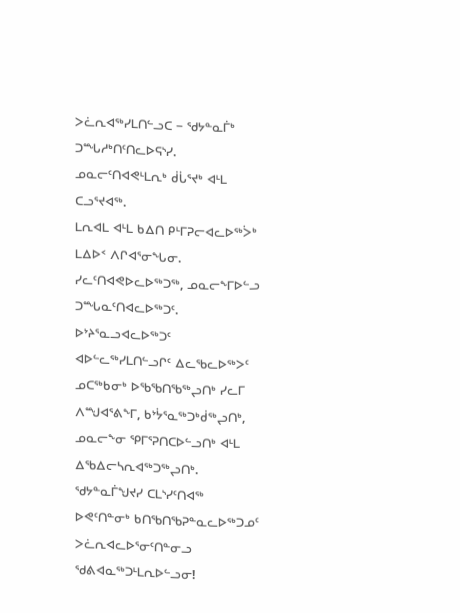ᐳᓛᕆᐊᖅᓯᒪᑎᓪᓗᑕ − ᖁᔭᓐᓇᒦᒃ ᑐᙵᓱᒃᑎᑦᑎᓚᐅᕋᔅᓯ. ᓄᓇᓕᑦᑎᐊᕙᒻᒪᕆᒃ ᑰᒑᕐᔪᒃ ᐊᒻᒪ ᑕᓗᕐᔪᐊᖅ.
ᒪᕆᐊᒪ ᐊᒻᒪ ᑲᐃᑎ ᑭᒻᒥᕈᓕᐊᓚᐅᖅᐴᒃ ᒪᐃᐅᑉ ᐱᒋᐊᕐᓂᖓᓂ. ᓯᓚᑦᑎᐊᕙᐅᓚᐅᖅᑐᖅ, ᓄᓇᓕᖕᒥᐅᓪᓗ ᑐᙵᓇᑦᑎᐊᓚᐅᖅᑐᑦ. ᐅᔾᔨᕐᓇᓗᐊᓚᐅᖅᑐᑦ ᐊᐅᓪᓚᖅᓯᒪᑎᓪᓗᒋᑦ ᐃᓚᖃᓚᐅᖅᐳᑦ ᓄᑕᖅᑲᓂᒃ ᐅᖃᖃᑎᖃᖅᖢᑎᒃ ᓯᓚᒥ ᐱᙳᐊᕐᕕᖕᒥ, ᑲᔾᔮᕐᓇᖅᑐᒃᑰᖅᖢᑎᒃ, ᓄᓇᓕᖕᓂ ᕿᒥᕐᕈᑎᑕᐅᓪᓗᑎᒃ ᐊᒻᒪ ᐃᖃᐃᓕᓴᕆᐊᖅᑐᖅᖢᑎᒃ. ᖁᔭᓐᓇᒦᖑᔪᓯ ᑕᒪᔅᓯᑦᑎᐊᖅ ᐅᕙᑦᑎᓐᓂᒃ ᑲᑎᖃᑎᖃᕈᓐᓇᓚᐅᖅᑐᓄᑦ ᐳᓛᕆᐊᓚᐅᕐᓂᑦᑎᓐᓂᓗ ᖁᕕᐊᓇᖅᑐᒻᒪᕆᐅᓪᓗᓂ!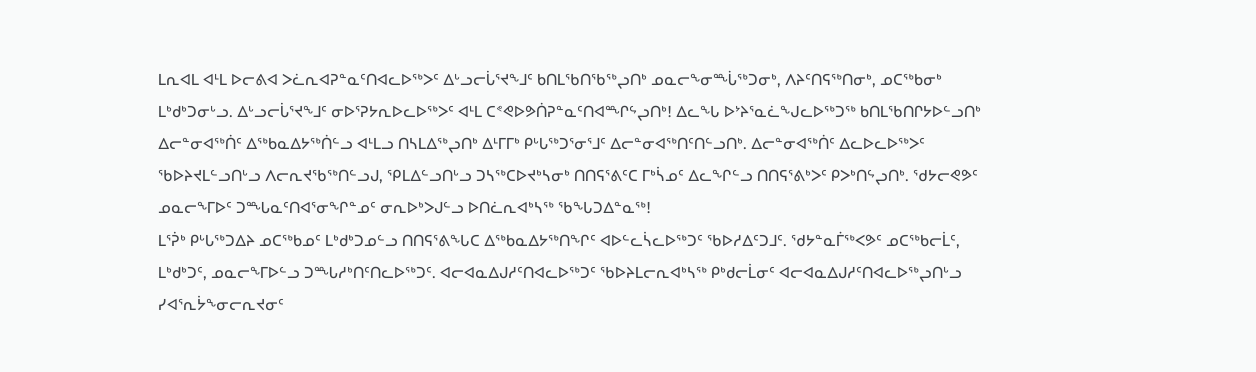ᒪᕆᐊᒪ ᐊᒻᒪ ᐅᓕᕕᐊ ᐳᓛᕆᐊᕈᓐᓇᑦᑎᐊᓚᐅᖅᐳᑦ ᐃᒡᓗᓕᒑᕐᔪᖕᒧᑦ ᑲᑎᒪᖃᑎᖃᖅᖢᑎᒃ ᓄᓇᓕᖕᓂᙶᖅᑐᓂᒃ, ᐱᔨᑦᑎᕋᖅᑎᓂᒃ, ᓄᑕᖅᑲᓂᒃ ᒪᒃᑯᒃᑐᓂᒡᓗ. ᐃᒡᓗᓕᒑᕐᔪᖕᒧᑦ ᓂᐅᕐᕈᔭᕆᐅᓚᐅᖅᐳᑦ ᐊᒻᒪ ᑕᕝᕙᐅᕗᑏᕈᓐᓇᑦᑎᐊᙱᖦᖢᑎᒃ! ᐃᓚᖓ ᐅᔾᔨᕐᓇᓛᖑᓚᐅᖅᑐᖅ ᑲᑎᒪᖃᑎᒋᔭᐅᓪᓗᑎᒃ ᐃᓕᓐᓂᐊᖅᑏᑦ ᐃᖅᑲᓇᐃᔭᖅᑏᓪᓗ ᐊᒻᒪᓗ ᑎᓴᒪᐃᖅᖢᑎᒃ ᐃᒻᒥᒥᒃ ᑭᒡᒐᖅᑐᕐᓂᕐᒧᑦ ᐃᓕᓐᓂᐊᖅᑎᑦᑎᓪᓗᑎᒃ. ᐃᓕᓐᓂᐊᖅᑏᑦ ᐃᓚᐅᓚᐅᖅᐳᑦ ᖃᐅᔨᔪᒪᓪᓗᑎᒡᓗ ᐱᓕᕆᔪᖃᖅᑎᓪᓗᒍ, ᕿᒪᐃᓪᓗᑎᒡᓗ ᑐᓴᖅᑕᐅᔪᒃᓴᓂᒃ ᑎᑎᕋᕐᕕᑦᑕ ᒥᒃᓵᓄᑦ ᐃᓚᖏᓪᓗ ᑎᑎᕋᕐᕕᒃᐳᑦ ᑭᐳᒃᑎᖦᖢᑎᒃ. ᖁᔭᓕᕙᕗᑦ ᓄᓇᓕᖕᒥᐅᑦ ᑐᙵᓇᑦᑎᐊᕐᓂᖏᓐᓄᑦ ᓂᕆᐅᒃᐳᒍᓪᓗ ᐅᑎᓛᕆᐊᒃᓴᖅ ᖃᖓᑐᐃᓐᓇᖅ!
ᒪᕐᕉᒃ ᑭᒡᒐᖅᑐᐃᔨ ᓄᑕᖅᑲᓄᑦ ᒪᒃᑯᒃᑐᓄᓪᓗ ᑎᑎᕋᕐᕕᖓᑕ ᐃᖅᑲᓇᐃᔭᖅᑎᖏᑦ ᐊᐅᓪᓚᓵᓚᐅᖅᑐᑦ ᖃᐅᓱᐃᑦᑐᒧᑦ. ᖁᔭᓐᓇᒦᖅᐸᕗᑦ ᓄᑕᖅᑲᓕᒫᑦ, ᒪᒃᑯᒃᑐᑦ, ᓄᓇᓕᖕᒥᐅᓪᓗ ᑐᙵᓱᒃᑎᑦᑎᓚᐅᖅᑐᑦ. ᐊᓕᐊᓇᐃᒍᓱᑦᑎᐊᓚᐅᖅᑐᑦ ᖃᐅᔨᒪᓕᕆᐊᒃᓴᖅ ᑭᒃᑯᓕᒫᓂᑦ ᐊᓕᐊᓇᐃᒍᓱᑦᑎᐊᓚᐅᖅᖢᑎᒡᓗ ᓯᐊᕐᕆᔮᖕᓂᓕᕆᔪᓂᑦ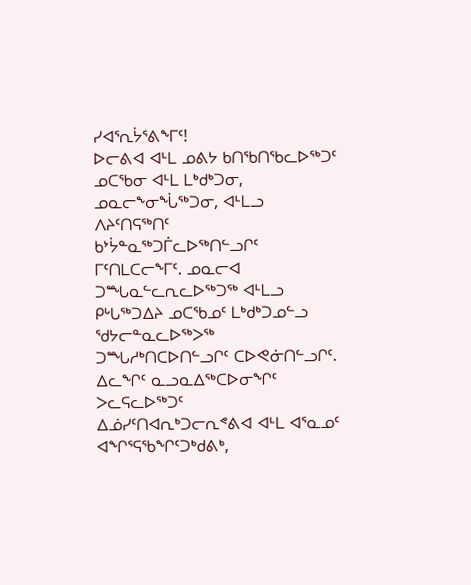ᓯᐊᕐᕆᔮᕐᕕᖕᒥᑦ!
ᐅᓕᕕᐊ ᐊᒻᒪ ᓄᕕᔭ ᑲᑎᖃᑎᖃᓚᐅᖅᑐᑦ ᓄᑕᖃᓂ ᐊᒻᒪ ᒪᒃᑯᒃᑐᓂ, ᓄᓇᓕᖕᓂᖔᖅᑐᓂ, ᐊᒻᒪᓗ ᐱᔨᑦᑎᕋᖅᑎᑦ ᑲᔾᔮᓐᓇᖅᑐᒦᓚᐅᖅᑎᓪᓗᒋᑦ ᒥᑦᑎᒪᑕᓕᖕᒥᑦ. ᓄᓇᓕᐊ ᑐᙵᓇᓪᓚᕆᓚᐅᖅᑐᖅ ᐊᒻᒪᓗ ᑭᒡᒐᖅᑐᐃᔨ ᓄᑕᖃᓄᑦ ᒪᒃᑯᒃᑐᓄᓪᓗ ᖁᔭᓕᓐᓇᓚᐅᖅᐳᖅ ᑐᙵᓱᒃᑎᑕᐅᑎᓪᓗᒋᑦ ᑕᐅᕙᓃᑎᓪᓗᒋᑦ. ᐃᓚᖏᑦ ᓇᓗᓇᐃᖅᑕᐅᓂᖏᑦ ᐳᓚᕋᓚᐅᖅᑐᑦ ᐃᓅᓯᑦᑎᐊᕆᒃᑐᓕᕆᕝᕕᐊ ᐊᒻᒪ ᐊᕐᓇᓄᑦ ᐊᖏᕐᕋᖃᖏᑦᑐᒃᑯᕕᒃ,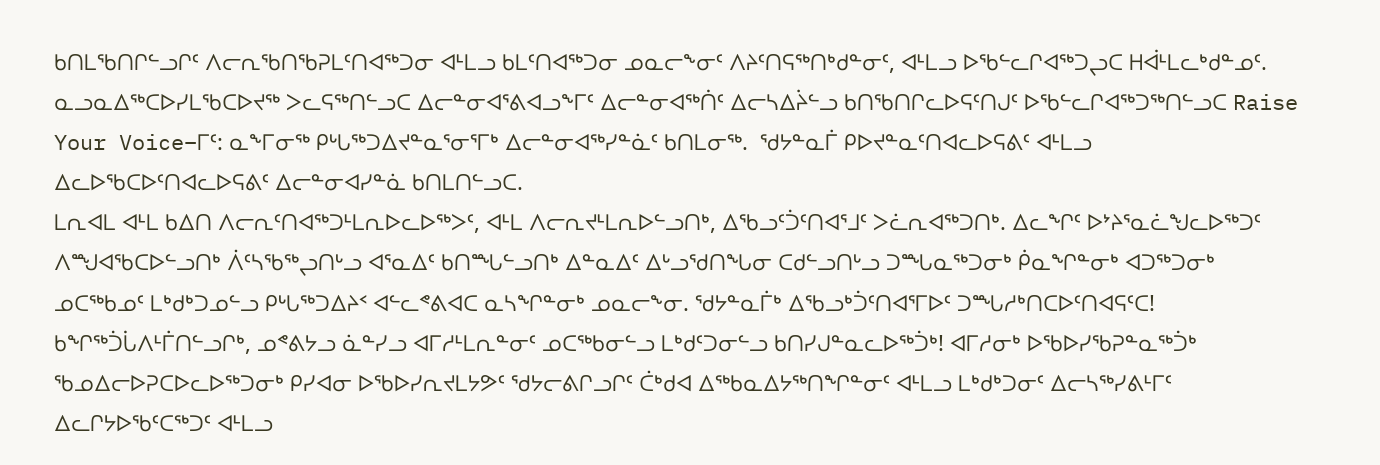ᑲᑎᒪᖃᑎᒋᓪᓗᒋᑦ ᐱᓕᕆᖃᑎᖃᕈᒪᑦᑎᐊᖅᑐᓂ ᐊᒻᒪᓗ ᑲᒪᑦᑎᐊᖅᑐᓂ ᓄᓇᓕᖕᓂᑦ ᐱᔨᑦᑎᕋᖅᑎᒃᑯᓐᓂᑦ, ᐊᒻᒪᓗ ᐅᖃᓪᓚᒋᐊᖅᑐᖢᑕ ᕼᐋᒻᒪᓚᒃᑯᓐᓄᑦ.  ᓇᓗᓇᐃᖅᑕᐅᓯᒪᖃᑕᐅᔪᖅ ᐳᓚᕋᖅᑎᓪᓗᑕ ᐃᓕᓐᓂᐊᕐᕕᐊᓗᖕᒥᑦ ᐃᓕᓐᓂᐊᖅᑏᑦ ᐃᓕᓴᐃᔩᓪᓗ ᑲᑎᖃᑎᒋᓚᐅᕋᑦᑎᒍᑦ ᐅᖃᓪᓚᒋᐊᖅᑐᖅᑎᓪᓗᑕ Raise Your Voice−ᒥᑦ: ᓇᖕᒥᓂᖅ ᑭᒡᒐᖅᑐᐃᔪᓐᓇᕐᓂᕐᒥᒃ ᐃᓕᓐᓂᐊᖅᓯᓐᓈᑦ ᑲᑎᒪᓂᖅ.  ᖁᔭᓐᓇᒦ ᑭᐅᔪᓐᓇᑦᑎᐊᓚᐅᕋᕕᑦ ᐊᒻᒪᓗ ᐃᓚᐅᖃᑕᐅᑦᑎᐊᓚᐅᕋᕕᑦ ᐃᓕᓐᓂᐊᓯᓐᓈ ᑲᑎᒪᑎᓪᓗᑕ.
ᒪᕆᐊᒪ ᐊᒻᒪ ᑲᐃᑎ ᐱᓕᕆᑦᑎᐊᖅᑐᒻᒪᕆᐅᓚᐅᖅᐳᑦ, ᐊᒻᒪ ᐱᓕᕆᔪᒻᒪᕆᐅᓪᓗᑎᒃ, ᐃᖃᓗᑦᑑᑦᑎᐊᕐᒧᑦ ᐳᓛᕆᐊᖅᑐᑎᒃ. ᐃᓚᖏᑦ ᐅᔾᔨᕐᓇᓛᖑᓚᐅᖅᑐᑦ ᐱᙳᐊᖃᑕᐅᓪᓗᑎᒃ ᐲᑦᓴᖃᖅᖢᑎᒡᓗ ᐊᕐᓇᐃᑦ ᑲᑎᙵᓪᓗᑎᒃ ᐃᓐᓇᐃᑦ ᐃᒡᓗᖁᑎᖓᓂ ᑕᑯᓪᓗᑎᒡᓗ ᑐᙵᓇᖅᑐᓂᒃ ᑮᓇᖏᓐᓂᒃ ᐊᑐᖅᑐᓂᒃ ᓄᑕᖅᑲᓄᑦ ᒪᒃᑯᒃᑐᓄᓪᓗ ᑭᒡᒐᖅᑐᐃᔨᑉ ᐊᓪᓚᕝᕕᐊᑕ ᓇᓴᖏᓐᓂᒃ ᓄᓇᓕᖕᓂ. ᖁᔭᓐᓇᒦᒃ ᐃᖃᓗᒃᑑᑦᑎᐊᕐᒥᐅᑦ ᑐᙵᓱᒃᑎᑕᐅᑦᑎᐊᕋᑦᑕ!
ᑲᖏᖅᑑᒑᐱᒻᒦᑎᓪᓗᒋᒃ, ᓄᕝᕕᔭᓗ ᓈᓐᓯᓗ ᐊᒥᓱᒻᒪᕆᓐᓂᑦ ᓄᑕᖅᑲᓂᓪᓗ ᒪᒃᑯᑦᑐᓂᓪᓗ ᑲᑎᓯᒍᓐᓇᓚᐅᖅᑑᒃ! ᐊᒥᓱᓂᒃ ᐅᖃᐅᓯᖃᕈᓐᓇᖅᑑᒃ ᖃᓄᐃᓕᐅᕈᑕᐅᓚᐅᖅᑐᓂᒃ ᑭᓯᐊᓂ ᐅᖃᐅᓯᕆᔪᒪᔭᕗᑦ ᖁᔭᓕᕕᒋᓗᒋᑦ ᑖᒃᑯᐊ ᐃᖅᑲᓇᐃᔭᖅᑎᖏᓐᓂᑦ ᐊᒻᒪᓗ ᒪᒃᑯᒃᑐᓂᑦ ᐃᓕᓴᖅᓯᕕᒻᒥᑦ ᐃᓚᒋᔭᐅᖃᑦᑕᖅᑐᑦ ᐊᒻᒪᓗ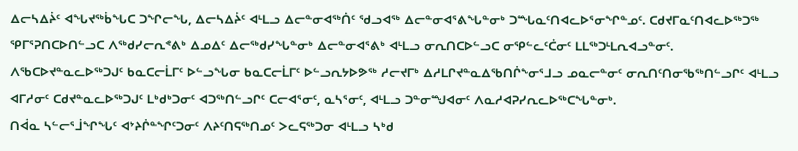ᐃᓕᓴᐃᔩᑦ ᐊᖓᔪᖅᑳᖓᑕ ᑐᖏᓕᖓ, ᐃᓕᓴᐃᔩᑦ ᐊᒻᒪᓗ ᐃᓕᓐᓂᐊᖅᑏᑦ ᖁᓗᐊᖅ ᐃᓕᓐᓂᐊᕐᕕᖓᓐᓂᒃ ᑐᙵᓇᑦᑎᐊᓚᐅᕐᓂᖏᓐᓄᑦ. ᑕᑯᔪᒥᓇᑦᑎᐊᓚᐅᖅᑐᖅ ᕿᒥᕐᕈᑎᑕᐅᑎᓪᓗᑕ ᐱᖅᑯᓯᓕᕆᕝᕕᒃ ᐃᓄᐃᑦ ᐃᓕᖅᑯᓯᖓᓐᓂᒃ ᐃᓕᓐᓂᐊᕐᕕᒃ ᐊᒻᒪᓗ ᓂᕆᑎᑕᐅᓪᓗᑕ ᓂᕿᓪᓚᑦᑖᓂᑦ ᒪᒪᖅᑐᒻᒪᕆᐊᓗᓐᓂᑦ. ᐱᖃᑕᐅᔪᓐᓇᓚᐅᖅᑐᒍᑦ ᑲᓇᑕᓕᒫᒥᑦ ᐅᓪᓗᖓᓂ ᑲᓇᑕᓕᒫᒥᑦ ᐅᓪᓗᕆᔭᐅᕗᖅ ᓱᓕᔪᒥᒃ ᐃᓱᒪᒋᔪᓐᓇᐃᖃᑎᒌᖕᓂᕐᒧᓗ ᓄᓇᓕᓐᓂᑦ ᓂᕆᑎᑦᑎᓂᖃᖅᑎᓪᓗᒋᑦ ᐊᒻᒪᓗ ᐊᒥᓱᓂᑦ ᑕᑯᔪᓐᓇᓚᐅᖅᑐᒍᑦ ᒪᒃᑯᒃᑐᓂᑦ ᐊᑐᖅᑎᓪᓗᒋᑦ ᑕᓕᐊᕐᓂᑦ, ᓇᓴᕐᓂᑦ, ᐊᒻᒪᓗ ᑐᓐᓂᙳᐊᓂᑦ ᐱᓇᓱᐊᕈᓯᕆᓚᐅᖅᑕᖓᓐᓂᒃ.
ᑎᐋᓇ ᓴᓪᓕᕐᒨᖏᖓᑦ ᐊᔾᔨᒌᓐᖏᑦᑐᓂᑦ ᐱᔨᑦᑎᕋᖅᑎᓄᑦ ᐳᓚᕋᖅᑐᓂ ᐊᒻᒪᓗ ᓴᒃᑯ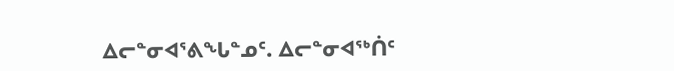ᐃᓕᓐᓂᐊᕐᕕᖓᓐᓄᑦ. ᐃᓕᓐᓂᐊᖅᑏᑦ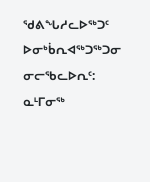ᖁᕕᖓᓱᓚᐅᖅᑐᑦ ᐅᓂᒃᑳᕆᐊᖅᑐᖅᑐᓂ ᓂᓕᖃᓚᐅᕆᑦ: ᓇᒻᒥᓂᖅ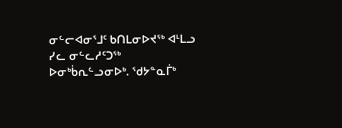ᓂᓪᓕᐊᓂᕐᒧᑦ ᑲᑎᒪᓂᐅᔪᖅ ᐊᒻᒪᓗ ᓯᓚ ᓂᓪᓚᓱᑦᑐᖅ ᐅᓂᒃᑳᕆᓪᓗᓂᐅᒃ. ᖁᔭᓐᓇᒦᒃ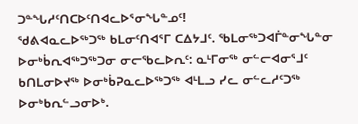ᑐᓐᖓᓱᑦᑎᑕᐅᑦᑎᐊᓚᐅᕐᓂᖓᓐᓄᑦ!
ᖁᕕᐊᓇᓚᐅᖅᑐᖅ ᑲᒪᓂᑦᑎᐊᕐᒥ ᑕᐃᔭᒧᑦ. ᖃᒪᓂᖅᑐᐊᒦᓐᓂᖓᓐᓂ ᐅᓂᒃᑳᕆᐊᖅᑐᖅᑐᓂ ᓂᓕᖃᓚᐅᕆᑦ: ᓇᒻᒥᓂᖅ ᓂᓪᓕᐊᓂᕐᒧᑦ ᑲᑎᒪᓂᐅᔪᖅ ᐅᓂᒃᑳᕈᓇᓚᐅᖅᑐᖅ ᐊᒻᒪᓗ ᓯᓚ ᓂᓪᓚᓱᑦᑐᖅ ᐅᓂᒃᑲᕆᓪᓗᓂᐅᒃ.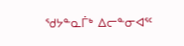ᖁᔭᓐᓇᒦᒃ ᐃᓕᓐᓂᐊᕐᑦ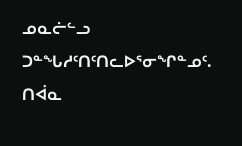ᓄᓇᓖᓪᓗ ᑐᓐᖓᓱᑦᑎᑦᑎᓚᐅᕐᓂᖏᓐᓄᑦ. ᑎᐋᓇ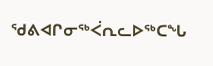ᖁᕕᐊᒋᓂᖅᐹᕆᓚᐅᖅᑕᖓ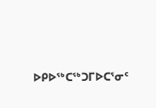ᐅᑭᐅᖅᑕᖅᑐᒥᐅᑕᕐᓂᑦ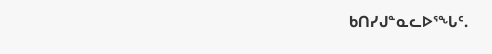ᑲᑎᓯᒍᓐᓇᓚᐅᕐᖓᑦ.